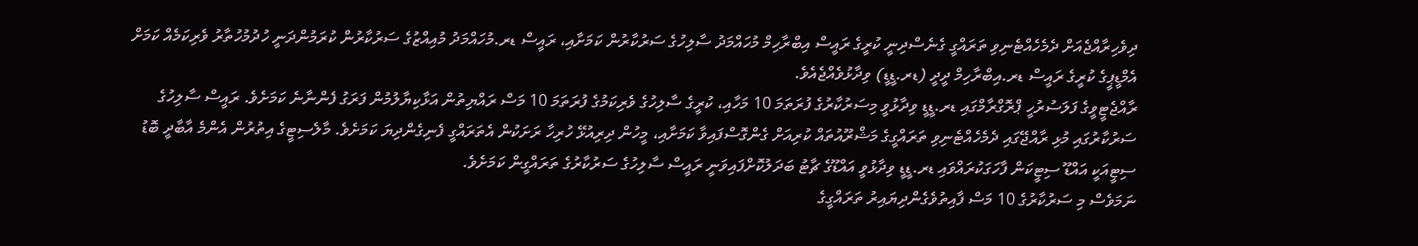ދިވެހިރާއްޖެއަށް ދެމެހެއްޓެނިވި ތަރައްގީ ގެނެސްދިނީ ކުރީގެ ރައީސް އިބްރާހިމް މުހައްމަދު ސާލިހުގެ ސަރުކާރުން ކަމަށާއި، ރައީސް ޑރ.މުހައްމަދު މުއިއްޒުގެ ސަރުކާރުން ކުރަމުންދަނީ ހުދުމުހުތާރު ވެރިކަމެއް ކަމަށް އެމްޑީޕީގެ ކުރީގެ ރައީސް ޑރ.އިބްރާހިމް ދީދީ (ޑރ.ޑީޑީ) ވިދާޅުވެއްޖެއެވެ.
ރާއްޖެޓީވީގެ ފަލަސުރުހީ ޕްރޮގްރާމްގައި ޑރ.ޑީޑީ ވިދާޅުވީ މިސަރުކާރުގެ ފުރަތަމަ 10 މަހާއި، ކުރީގެ ސާލިހުގެ ވެރިކަމުގެ ފުރަތަމަ 10 މަސް ރައްޔިތުން އަޅާކިޔާލުމުން ފަރަގު ފެންނާނެ ކަމަށެވެ. ރައީސް ސާލިހުގެ ސަރުކާރުގައި މުޅި ރާއްޖޭގައި ދެމެހެއްޓެނިވި ތަރައްގީގެ މަޝްރޫއުތައް ކުރިއަށް ގެންގޮސްފައިވާ ކަމަށާއި، މީހުން ދިރިއުޅޭ ހުރިހާ ރަށަކުން އެތަރައްގީ ފެނިގެންދިޔަ ކަމަށެވެ. މާލެސިޓީގެ އިތުރުން އެންމެ އާބާދީ ބޮޑު ސިޓީއަކީ އައްޑޫ ސިޓީކަން ފާހަގަކުރައްވައި ޑރ.ޑީޑީ ވިދާޅުވީ އައްޑޫގެ ޗާޓު ބަދަލުކޮށްފައިވަނީ ރައީސް ސާލިހުގެ ސަރުކާރުގެ ތަރައްގީން ކަމަށެވެ.
ނަމަވެސް މި ސަރުކާރުގެ 10 މަސް ފާއިތުވެގެންދިޔައިރު ތަރައްގީގެ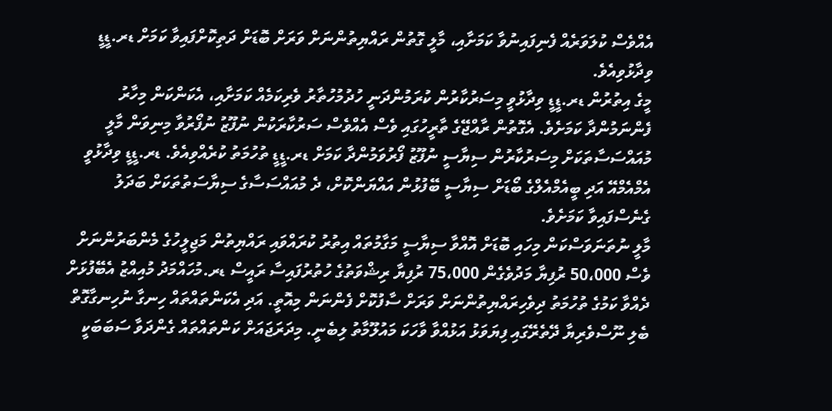އެއްވެސް ކުލަވަރެއް ފެނިފައިނުވާ ކަމަށާއި، މާލީ ގޮތުން ރައްޔިތުންނަށް ވަރަށް ބޮޑަށް ދަތިކޮށްފައިވާ ކަމަށް ޑރ.ޑީޑީ ވިދާޅުވިއެވެ.
މީގެ އިތުރުން ޑރ.ޑީޑީ ވިދާޅުވީ މިސަރުކާރުން ކުރަމުންދަނީ ހުދުމުހުތާރު ވެރިކަމެއް ކަމަށާއި، އެކަންކަން މިހާރު ފެންނަމުންދާ ކަމަށެވެ. އެގޮތުން ރާއްޖޭގެ ތާރީހުގައި ވެސް އެއްވެސް ސަރުކާރަކުން ނުފޫޒު ނުފޯރުވާ މިނިވަން މާލީ މުއައްސަސާތަކަށް މިސަރުކާރުން ސިޔާސީ ނުފޫޒު ފޯރުވަމުންދާ ކަމަށް ޑރ.ޑީޑީ ތުހުމަތު ކުރެއްވިއެވެ. ޑރ.ޑީޑީ ވިދާޅުވީ އެމްއެމްއޭ އަދި ބީއެމްއެލްގެ ބޯޑަށް ސިޔާސީ ބޭފުޅުން އައްޔަންކޮށް، ދެ މުއައްސަސާގެ ސިޔާސަތުތަކަށް ބަދަލު ގެނެސްފައިވާ ކަމަށެވެ.
މާލީ ނުތަނަވަސްކަން މިހައި ބޮޑަށް އޮއްވާ ސިޔާސީ މަގާމުތައް އިތުރު ކުރައްވައި ރައްޔިތުން މަޖިލީހުގެ މެންބަރުންނަށް ވެސް 50،000 ރުފިޔާ މަދުވެގެން 75،000 ރުފިޔާ ރިޝްވަތުގެ ހުތުރުފައިސާ ރައީސް ޑރ.މުހައްމަދު މުއިއްޒު އެބޭފުޅަށް ދެއްވާ ކަމުގެ ތުހުމަތު ދިވެހިރައްޔިތުންނަށް ވަރަށް ސާފުކޮށް ފެންނަން މިއޮތީ. އަދި އެކަންތައްތައް ހިނގާ ނުހިނގާގޮތް ބެލި ނޫސްވެރިޔާ ދޭތެރޭގައި ފިޔަވަޅު އަޅުއްވާ ވާހަކަ މައުލޫމާތު ލިބެނީ. މިދަރަޖައަށް ކަންތައްތައް ގެންދަވާ ސަބަބަކީ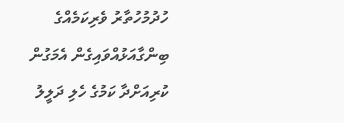ހުދުމުހުތާރު ވެރިކަމެއްގެ ބިންގާއަޅުއްވައިގެން އެމަގުން ކުރިއަށްދާ ކަމުގެ ހެލި ދަލީލު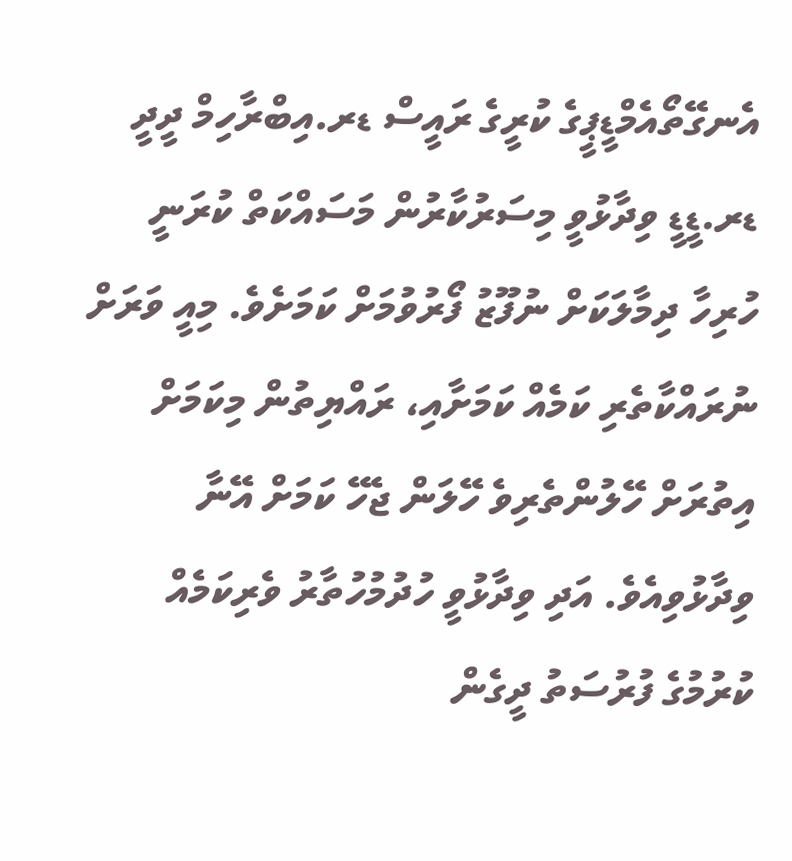އެނގޭތޯއެމްޑީޕީގެ ކުރީގެ ރައީސް ޑރ.އިބްރާހިމް ދީދީ
ޑރ.ޑީޑީ ވިދާޅުވީ މިސަރުކާރުން މަސައްކަތް ކުރަނީ ހުރިހާ ދިމާލަކަށް ނުފޫޒު ފޯރުވުމަށް ކަމަށެވެ. މިއީ ވަރަށް ނުރައްކާތެރި ކަމެއް ކަމަށާއި، ރައްޔިތުން މިކަމަށް އިތުރަށް ހޭލުންތެރިވެ ހޭލަން ޖެހޭ ކަމަށް އޭނާ ވިދާޅުވިއެވެ. އަދި ވިދާޅުވީ ހުދުމުހުތާރު ވެރިކަމެއް ކުރުމުގެ ފުރުސަތު ދީގެން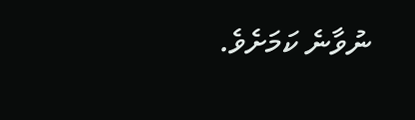ނުވާނެ ކަމަށެވެ.